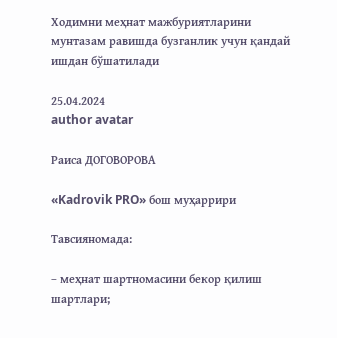Ходимни меҳнат мажбуриятларини мунтазам равишда бузганлик учун қандай ишдан бўшатилади

25.04.2024
author avatar

Раиса ДОГОВОРОВА

«Kadrovik PRO» бош муҳаррири

Тавсияномада:

– меҳнат шартномасини бекор қилиш шартлари;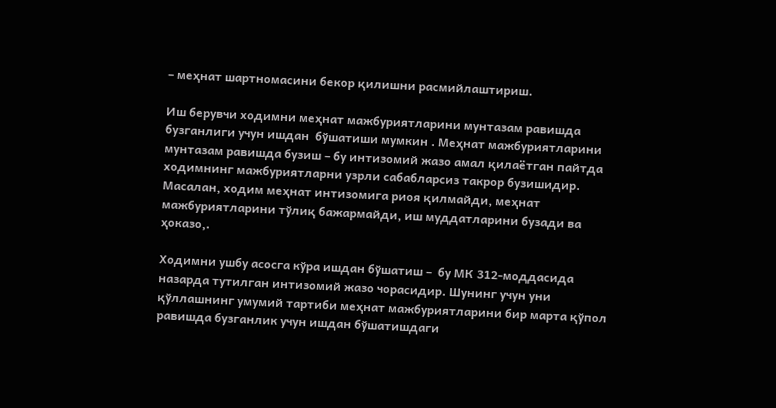– меҳнат шартномасини бекор қилишни расмийлаштириш.

Иш берувчи ходимни меҳнат мажбуриятларини мунтазам равишда бузганлиги учун ишдан  бўшатиши мумкин . Меҳнат мажбуриятларини мунтазам равишда бузиш – бу интизомий жазо амал қилаётган пайтда ходимнинг мажбуриятларни узрли сабабларсиз такрор бузишидир. Масалан, ходим меҳнат интизомига риоя қилмайди, меҳнат мажбуриятларини тўлиқ бажармайди, иш муддатларини бузади ва ҳоказо,.

Ходимни ушбу асосга кўра ишдан бўшатиш –  бу МК 312-моддасида назарда тутилган интизомий жазо чорасидир. Шунинг учун уни қўллашнинг умумий тартиби меҳнат мажбуриятларини бир марта қўпол равишда бузганлик учун ишдан бўшатишдаги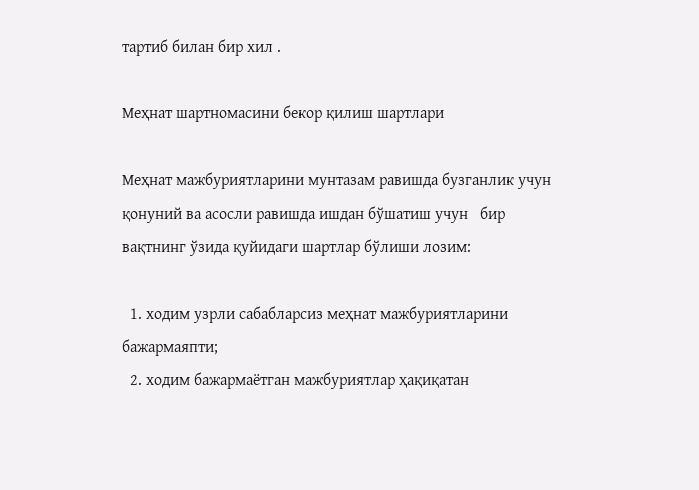тартиб билан бир хил .

Меҳнат шартномасини бекор қилиш шартлари

Меҳнат мажбуриятларини мунтазам равишда бузганлик учун қонуний ва асосли равишда ишдан бўшатиш учун   бир вақтнинг ўзида қуйидаги шартлар бўлиши лозим:

  1. ходим узрли сабабларсиз меҳнат мажбуриятларини бажармаяпти;
  2. ходим бажармаётган мажбуриятлар ҳақиқатан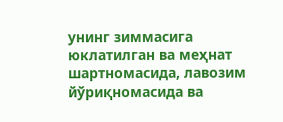унинг зиммасига юклатилган ва меҳнат шартномасида, лавозим йўриқномасида ва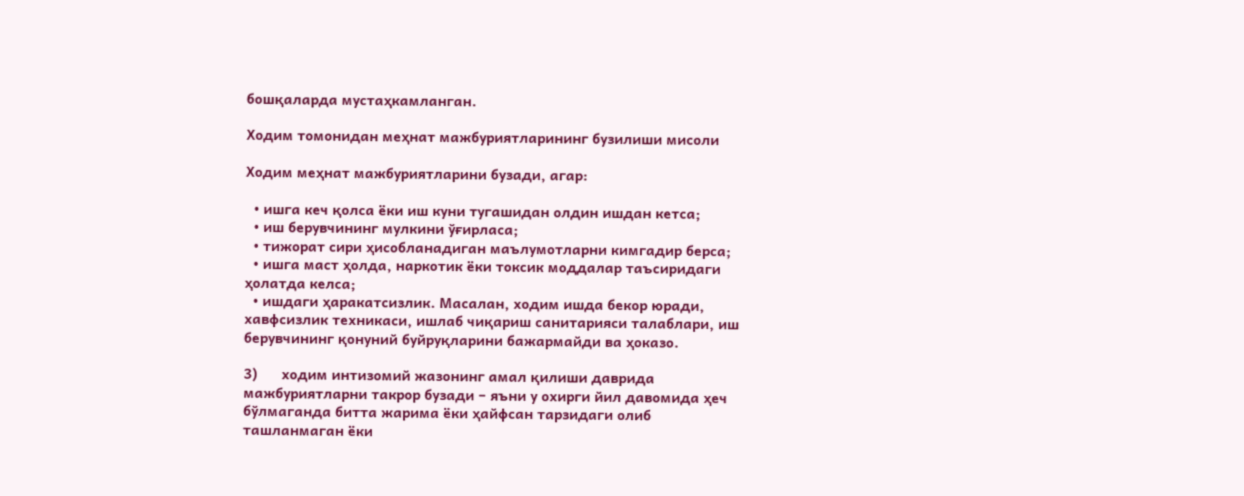бошқаларда мустаҳкамланган.

Ходим томонидан меҳнат мажбуриятларининг бузилиши мисоли

Ходим меҳнат мажбуриятларини бузади, агар:

  • ишга кеч қолса ёки иш куни тугашидан олдин ишдан кетса;
  • иш берувчининг мулкини ўғирласа;
  • тижорат сири ҳисобланадиган маълумотларни кимгадир берса;
  • ишга маст ҳолда, наркотик ёки токсик моддалар таъсиридаги ҳолатда келса;
  • ишдаги ҳаракатсизлик. Масалан, ходим ишда бекор юради, хавфсизлик техникаси, ишлаб чиқариш санитарияси талаблари, иш берувчининг қонуний буйруқларини бажармайди ва ҳоказо.

3)      ходим интизомий жазонинг амал қилиши даврида мажбуриятларни такрор бузади – яъни у охирги йил давомида ҳеч бўлмаганда битта жарима ёки ҳайфсан тарзидаги олиб ташланмаган ёки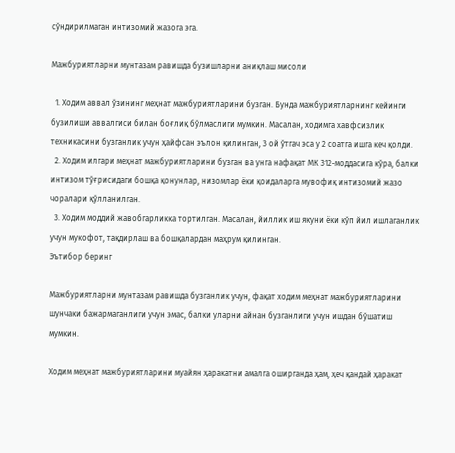сўндирилмаган интизомий жазога эга.

Мажбуриятларни мунтазам равишда бузишларни аниқлаш мисоли

  1. Ходим аввал ўзининг меҳнат мажбуриятларини бузган. Бунда мажбуриятларнинг кейинги бузилиши аввалгиси билан боғлиқ бўлмаслиги мумкин. Масалан, ходимга хавфсизлик техникасини бузганлик учун ҳайфсан эълон қилинган, 3 ой ўтгач эса у 2 соатга ишга кеч қолди.
  2. Ходим илгари меҳнат мажбуриятларини бузган ва унга нафақат МК 312-моддасига кўра, балки интизом тўғрисидаги бошқа қонунлар, низомлар ёки қоидаларга мувофиқ интизомий жазо чоралари қўлланилган.
  3. Ходим моддий жавобгарликка тортилган. Масалан, йиллик иш якуни ёки кўп йил ишлаганлик учун мукофот, тақдирлаш ва бошқалардан маҳрум қилинган.
Эътибор беринг

Мажбуриятларни мунтазам равишда бузганлик учун, фақат ходим меҳнат мажбуриятларини шунчаки бажармаганлиги учун эмас, балки уларни айнан бузганлиги учун ишдан бўшатиш мумкин.

Ходим меҳнат мажбуриятларини муайян ҳаракатни амалга оширганда ҳам, ҳеч қандай ҳаракат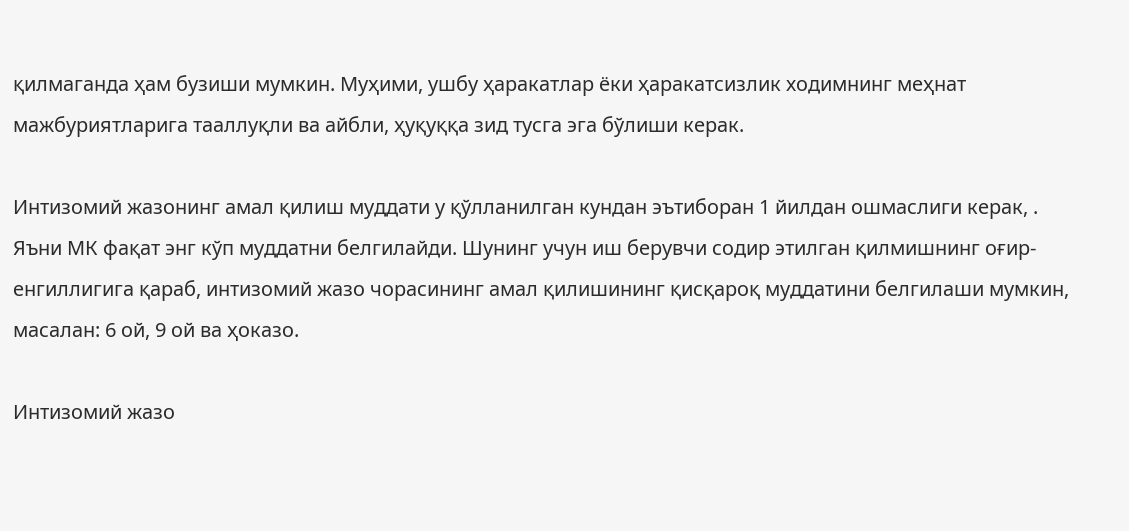қилмаганда ҳам бузиши мумкин. Муҳими, ушбу ҳаракатлар ёки ҳаракатсизлик ходимнинг меҳнат мажбуриятларига тааллуқли ва айбли, ҳуқуққа зид тусга эга бўлиши керак.

Интизомий жазонинг амал қилиш муддати у қўлланилган кундан эътиборан 1 йилдан ошмаслиги керак, . Яъни МК фақат энг кўп муддатни белгилайди. Шунинг учун иш берувчи содир этилган қилмишнинг оғир-енгиллигига қараб, интизомий жазо чорасининг амал қилишининг қисқароқ муддатини белгилаши мумкин, масалан: 6 ой, 9 ой ва ҳоказо.

Интизомий жазо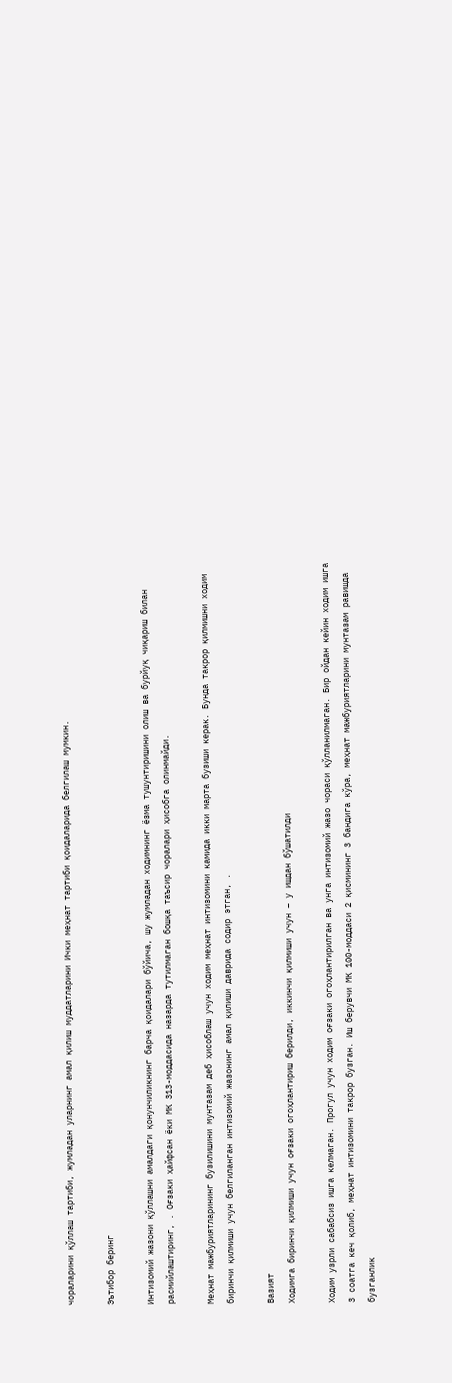чораларини қўллаш тартиби, жумладан уларнинг амал қилиш муддатларини Ички меҳнат тартиби қоидаларида белгилаш мумкин.

Эътибор беринг

Интизомий жазони қўллашни амалдаги қонунчиликнинг барча қоидалари бўйича, шу жумладан ходимнинг ёзма тушунтиришини олиш ва бурйуқ чиқариш билан расмийлаштиринг, . Оғзаки ҳайфсан ёки МК 313-моддасида назарда тутилмаган бошқа таъсир чоралари ҳисобга олинмайди.

Меҳнат мажбуриятларининг бузилишини мунтазам деб ҳисоблаш учун ходим меҳнат интизомини камида икки марта бузиши керак. Бунда такрор қилмишни ходим биринчи қилмиши учун белгиланган интизомий жазонинг амал қилиши даврида содир этган, .

Вазият
Ходимга биринчи қилмиши учун оғзаки огоҳлантириш берилди, иккинчи қилмиши учун – у ишдан бўшатилди

Ходим узрли сабабсиз ишга келмаган. Прогул учун ходим оғзаки огоҳлантирилган ва унга интизомий жазо чораси қўлланилмаган. Бир ойдан кейин ходим ишга 3 соатга кеч қолиб, меҳнат интизомини такрор бузган. Иш берувчи МК 100-моддаси 2 қисмининг 3 бандига кўра, меҳнат мажбуриятларини мунтазам равишда бузганлик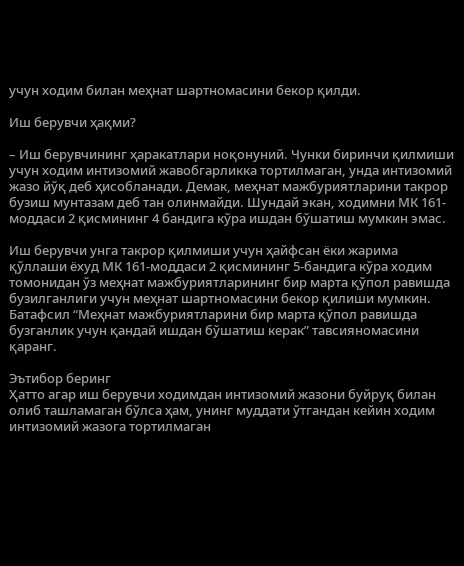учун ходим билан меҳнат шартномасини бекор қилди.

Иш берувчи ҳақми?

– Иш берувчининг ҳаракатлари ноқонуний. Чунки биринчи қилмиши учун ходим интизомий жавобгарликка тортилмаган, унда интизомий жазо йўқ деб ҳисобланади. Демак, меҳнат мажбуриятларини такрор бузиш мунтазам деб тан олинмайди. Шундай экан, ходимни МК 161-моддаси 2 қисмининг 4 бандига кўра ишдан бўшатиш мумкин эмас.

Иш берувчи унга такрор қилмиши учун ҳайфсан ёки жарима қўллаши ёхуд МК 161-моддаси 2 қисмининг 5-бандига кўра ходим томонидан ўз меҳнат мажбуриятларининг бир марта қўпол равишда бузилганлиги учун меҳнат шартномасини бекор қилиши мумкин. Батафсил “Меҳнат мажбуриятларини бир марта қўпол равишда бузганлик учун қандай ишдан бўшатиш керак” тавсияномасини қаранг.

Эътибор беринг
Ҳатто агар иш берувчи ходимдан интизомий жазони буйруқ билан олиб ташламаган бўлса ҳам, унинг муддати ўтгандан кейин ходим интизомий жазога тортилмаган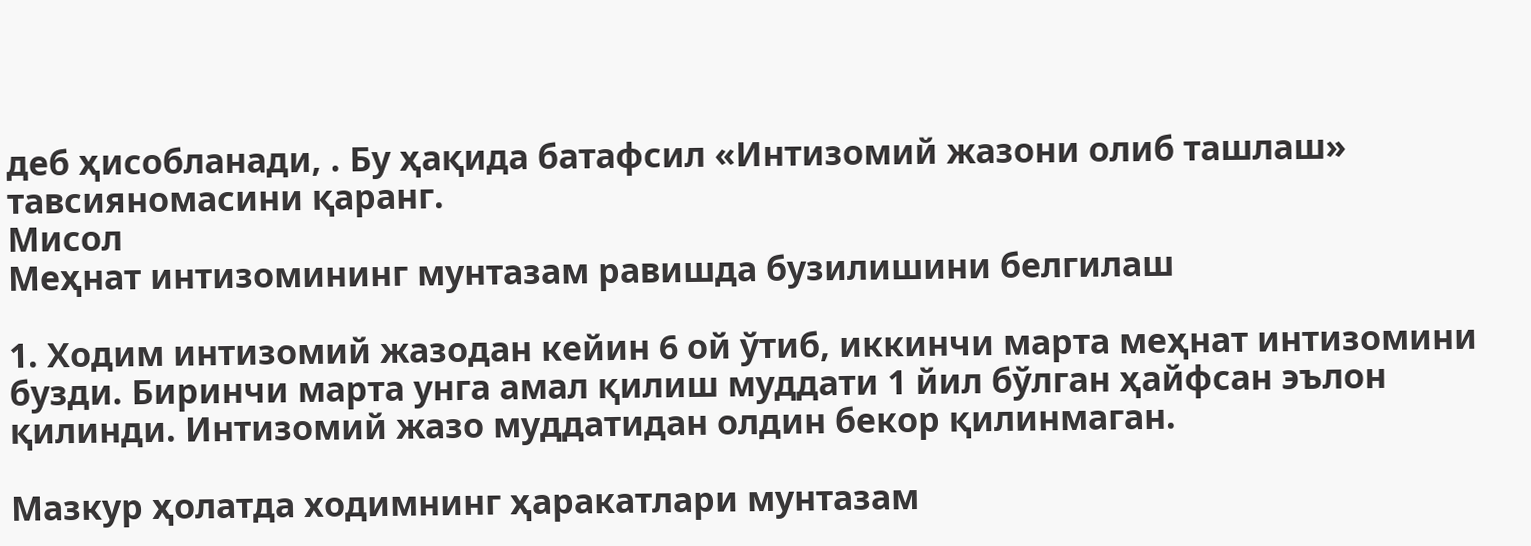деб ҳисобланади, . Бу ҳақида батафсил «Интизомий жазони олиб ташлаш» тавсияномасини қаранг.
Мисол
Меҳнат интизомининг мунтазам равишда бузилишини белгилаш

1. Ходим интизомий жазодан кейин 6 ой ўтиб, иккинчи марта меҳнат интизомини бузди. Биринчи марта унга амал қилиш муддати 1 йил бўлган ҳайфсан эълон қилинди. Интизомий жазо муддатидан олдин бекор қилинмаган.

Мазкур ҳолатда ходимнинг ҳаракатлари мунтазам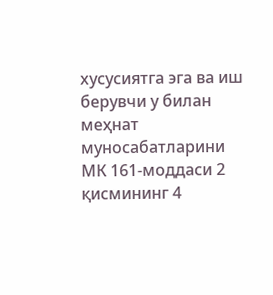хусусиятга эга ва иш берувчи у билан меҳнат муносабатларини МК 161-моддаси 2 қисмининг 4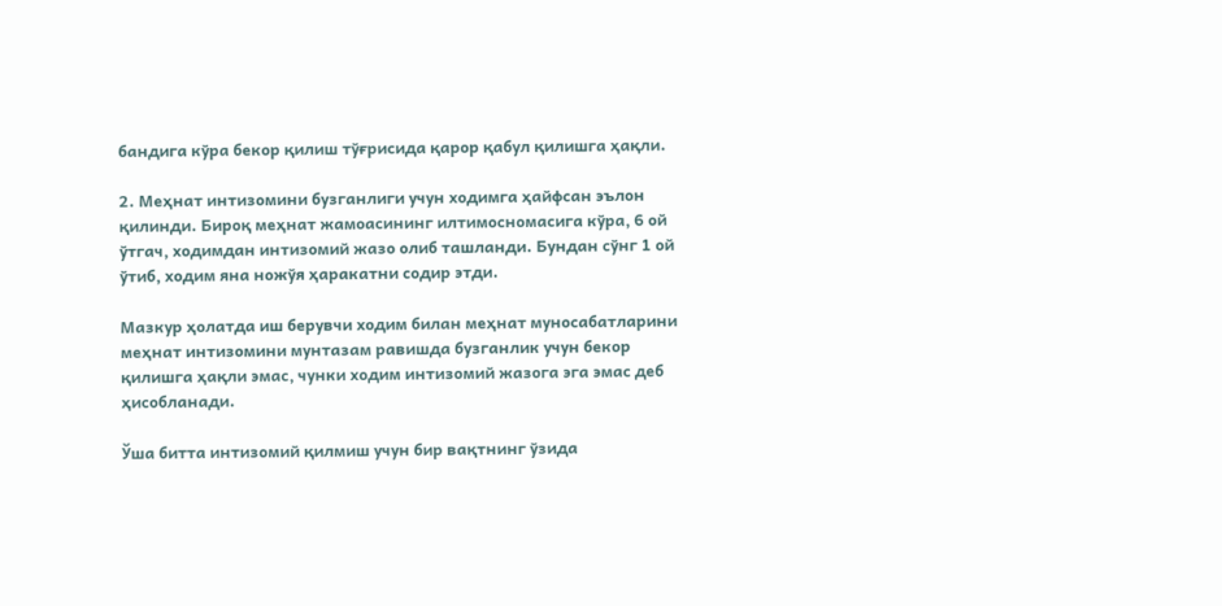бандига кўра бекор қилиш тўғрисида қарор қабул қилишга ҳақли.

2. Меҳнат интизомини бузганлиги учун ходимга ҳайфсан эълон қилинди. Бироқ меҳнат жамоасининг илтимосномасига кўра, 6 ой ўтгач, ходимдан интизомий жазо олиб ташланди. Бундан сўнг 1 ой ўтиб, ходим яна ножўя ҳаракатни содир этди.

Мазкур ҳолатда иш берувчи ходим билан меҳнат муносабатларини меҳнат интизомини мунтазам равишда бузганлик учун бекор қилишга ҳақли эмас, чунки ходим интизомий жазога эга эмас деб ҳисобланади.

Ўша битта интизомий қилмиш учун бир вақтнинг ўзида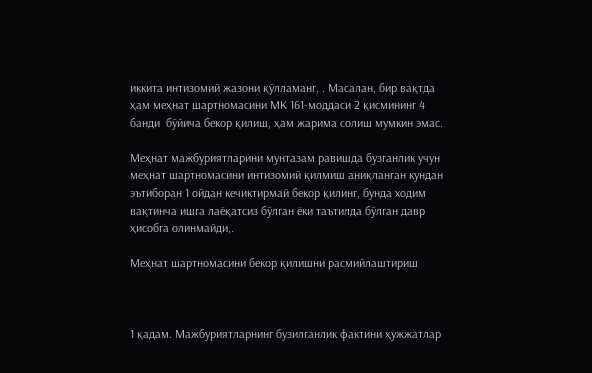иккита интизомий жазони қўлламанг, . Масалан, бир вақтда ҳам меҳнат шартномасини МК 161-моддаси 2 қисмининг 4 банди  бўйича бекор қилиш, ҳам жарима солиш мумкин эмас.

Меҳнат мажбуриятларини мунтазам равишда бузганлик учун меҳнат шартномасини интизомий қилмиш аниқланган кундан эътиборан 1 ойдан кечиктирмай бекор қилинг, бунда ходим вақтинча ишга лаёқатсиз бўлган ёки таътилда бўлган давр ҳисобга олинмайди,.

Меҳнат шартномасини бекор қилишни расмийлаштириш



1 қадам. Мажбуриятларнинг бузилганлик фактини ҳужжатлар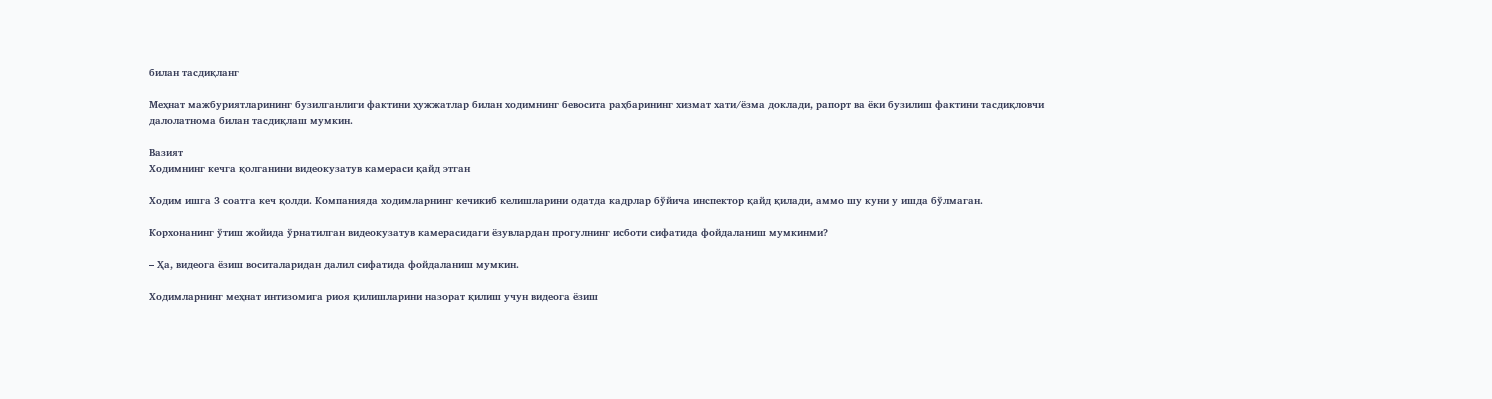билан тасдиқланг

Меҳнат мажбуриятларининг бузилганлиги фактини ҳужжатлар билан ходимнинг бевосита раҳбарининг хизмат хати/ёзма доклади, рапорт ва ёки бузилиш фактини тасдиқловчи далолатнома билан тасдиқлаш мумкин.

Вазият
Ходимнинг кечга қолганини видеокузатув камераси қайд этган

Ходим ишга 3 соатга кеч қолди. Компанияда ходимларнинг кечикиб келишларини одатда кадрлар бўйича инспектор қайд қилади, аммо шу куни у ишда бўлмаган.

Корхонанинг ўтиш жойида ўрнатилган видеокузатув камерасидаги ёзувлардан прогулнинг исботи сифатида фойдаланиш мумкинми?

– Ҳа, видеога ёзиш воситаларидан далил сифатида фойдаланиш мумкин.

Ходимларнинг меҳнат интизомига риоя қилишларини назорат қилиш учун видеога ёзиш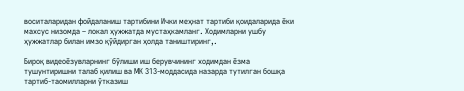воситаларидан фойдаланиш тартибини Ички меҳнат тартиби қоидаларида ёки махсус низомда – локал ҳужжатда мустаҳкамланг. Ходимларни ушбу ҳужжатлар билан имзо қўйдирган ҳолда таништиринг,.

Бироқ видеоёзувларнинг бўлиши иш берувчининг ходимдан ёзма тушунтиришни талаб қилиш ва МК 313-моддасида назарда тутилган бошқа тартиб-таомилларни ўтказиш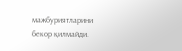мажбуриятларини бекор қилмайди.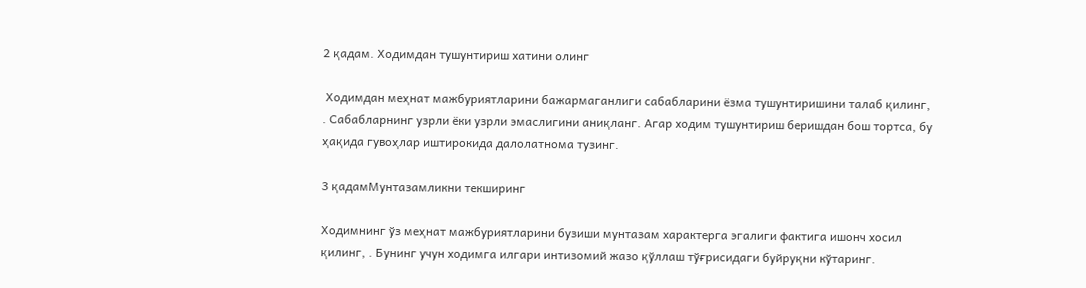2 қадам. Ходимдан тушунтириш хатини олинг

 Ходимдан меҳнат мажбуриятларини бажармаганлиги сабабларини ёзма тушунтиришини талаб қилинг,  . Сабабларнинг узрли ёки узрли эмаслигини аниқланг. Агар ходим тушунтириш беришдан бош тортса, бу ҳақида гувоҳлар иштирокида далолатнома тузинг.

3 қадамМунтазамликни текширинг

Ходимнинг ўз меҳнат мажбуриятларини бузиши мунтазам характерга эгалиги фактига ишонч хосил қилинг, . Бунинг учун ходимга илгари интизомий жазо қўллаш тўғрисидаги буйруқни кўтаринг.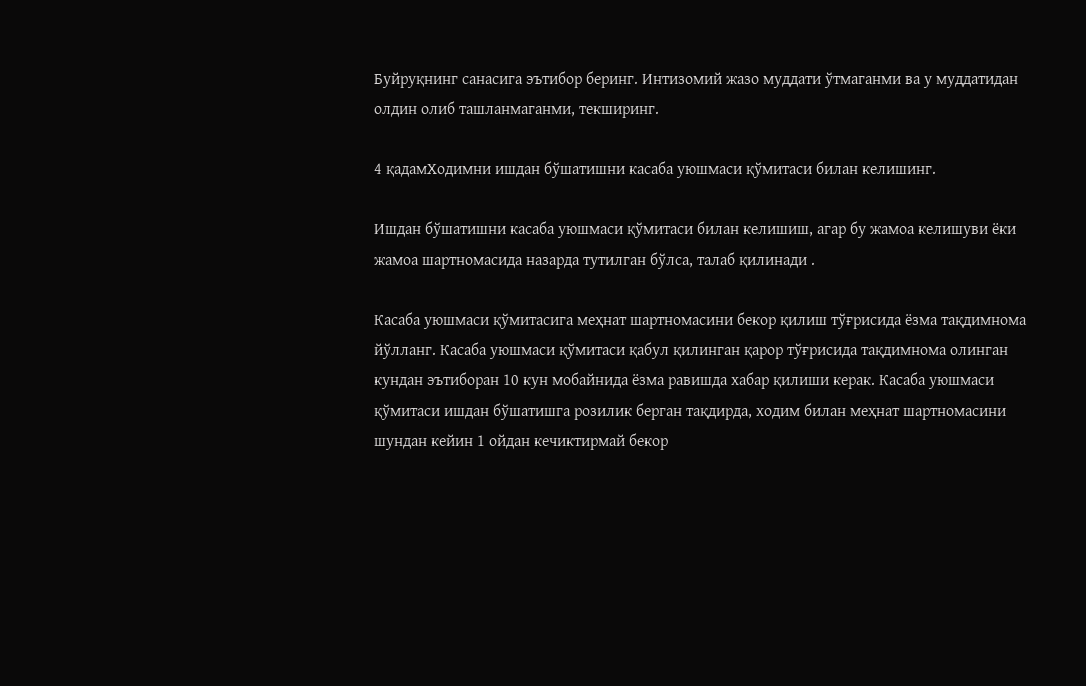Буйруқнинг санасига эътибор беринг. Интизомий жазо муддати ўтмаганми ва у муддатидан олдин олиб ташланмаганми, текширинг.

4 қадамХодимни ишдан бўшатишни касаба уюшмаси қўмитаси билан келишинг.

Ишдан бўшатишни касаба уюшмаси қўмитаси билан келишиш, агар бу жамоа келишуви ёки жамоа шартномасида назарда тутилган бўлса, талаб қилинади .

Касаба уюшмаси қўмитасига меҳнат шартномасини бекор қилиш тўғрисида ёзма тақдимнома йўлланг. Касаба уюшмаси қўмитаси қабул қилинган қарор тўғрисида тақдимнома олинган кундан эътиборан 10 кун мобайнида ёзма равишда хабар қилиши керак. Касаба уюшмаси қўмитаси ишдан бўшатишга розилик берган тақдирда, ходим билан меҳнат шартномасини шундан кейин 1 ойдан кечиктирмай бекор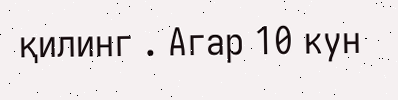қилинг . Агар 10 кун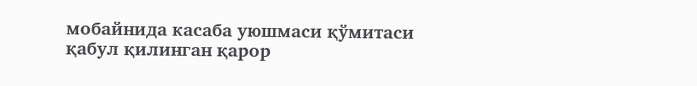мобайнида касаба уюшмаси қўмитаси қабул қилинган қарор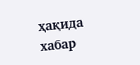ҳақида хабар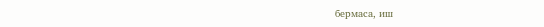бермаса, иш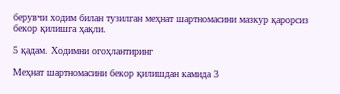берувчи ходим билан тузилган меҳнат шартномасини мазкур қарорсиз бекор қилишга ҳақли.

5 қадам. Ходимни огоҳлантиринг

Меҳнат шартномасини бекор қилишдан камида 3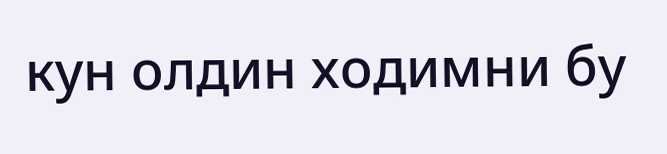кун олдин ходимни бу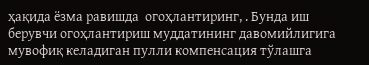ҳақида ёзма равишда  огоҳлантиринг, . Бунда иш берувчи огоҳлантириш муддатининг давомийлигига мувофиқ келадиган пулли компенсация тўлашга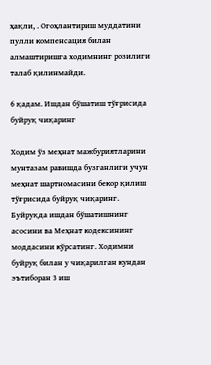ҳақли, . Огоҳлантириш муддатини пулли компенсация билан алмаштиришга ходимнинг розилиги талаб қилинмайди.

6 қадам. Ишдан бўшатиш тўғрисида буйруқ чиқаринг

Ходим ўз меҳнат мажбуриятларини мунтазам равишда бузганлиги учун меҳнат шартномасини бекор қилиш тўғрисида буйруқ чиқаринг. Буйруқда ишдан бўшатишнинг асосини ва Меҳнат кодексининг моддасини кўрсатинг. Ходимни буйруқ билан у чиқарилган кундан эътиборан 3 иш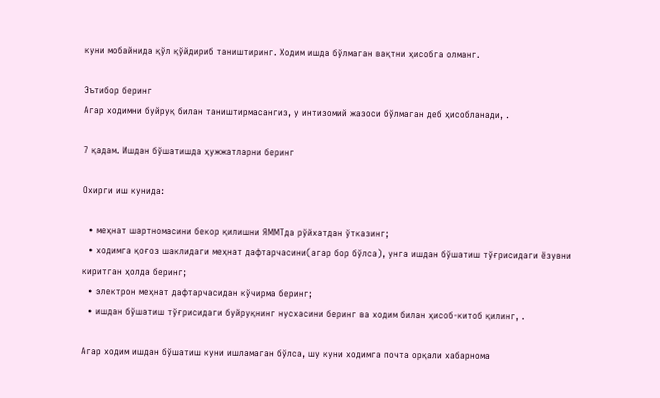куни мобайнида қўл қўйдириб таништиринг. Ходим ишда бўлмаган вақтни ҳисобга олманг.

Эътибор беринг
Агар ходимни буйруқ билан таништирмасангиз, у интизомий жазоси бўлмаган деб ҳисобланади, .

7 қадам. Ишдан бўшатишда ҳужжатларни беринг

Охирги иш кунида:

  • меҳнат шартномасини бекор қилишни ЯММТда рўйхатдан ўтказинг;
  • ходимга қоғоз шаклидаги меҳнат дафтарчасини(агар бор бўлса), унга ишдан бўшатиш тўғрисидаги ёзувни киритган ҳолда беринг;
  • электрон меҳнат дафтарчасидан кўчирма беринг;
  • ишдан бўшатиш тўғрисидаги буйруқнинг нусхасини беринг ва ходим билан ҳисоб-китоб қилинг, .

Агар ходим ишдан бўшатиш куни ишламаган бўлса, шу куни ходимга почта орқали хабарнома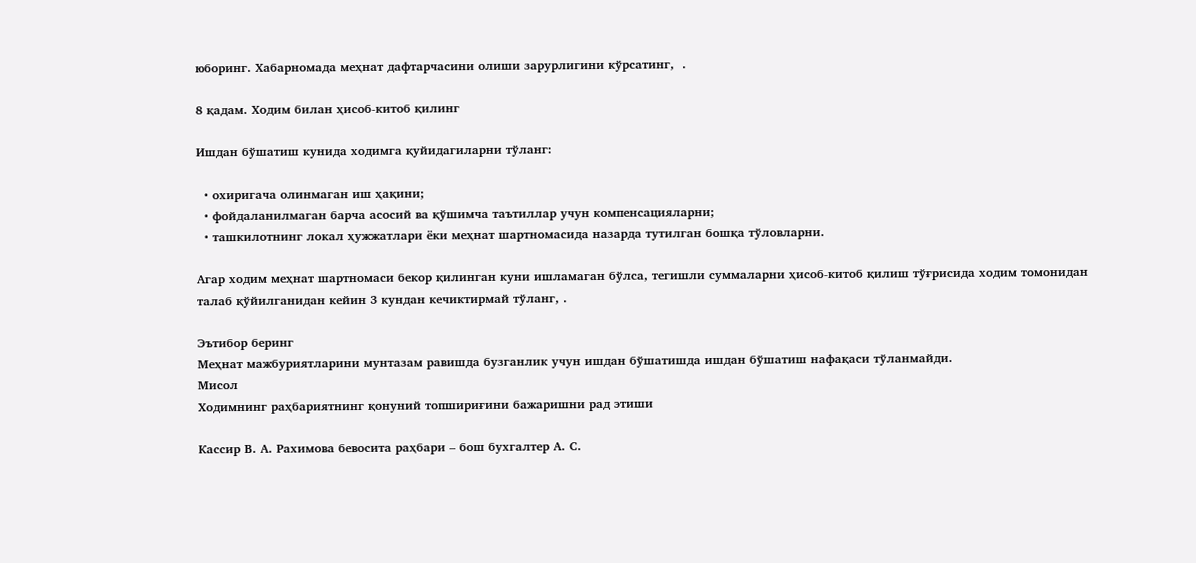юборинг. Хабарномада меҳнат дафтарчасини олиши зарурлигини кўрсатинг,  .

8 қадам. Ходим билан ҳисоб-китоб қилинг

Ишдан бўшатиш кунида ходимга қуйидагиларни тўланг:

  • охиригача олинмаган иш ҳақини;
  • фойдаланилмаган барча асосий ва қўшимча таътиллар учун компенсацияларни;
  • ташкилотнинг локал ҳужжатлари ёки меҳнат шартномасида назарда тутилган бошқа тўловларни.

Агар ходим меҳнат шартномаси бекор қилинган куни ишламаган бўлса, тегишли суммаларни ҳисоб-китоб қилиш тўғрисида ходим томонидан талаб қўйилганидан кейин 3 кундан кечиктирмай тўланг, .

Эътибор беринг
Меҳнат мажбуриятларини мунтазам равишда бузганлик учун ишдан бўшатишда ишдан бўшатиш нафақаси тўланмайди.
Мисол
Ходимнинг раҳбариятнинг қонуний топшириғини бажаришни рад этиши

Кассир В. А. Рахимова бевосита раҳбари – бош бухгалтер А. С.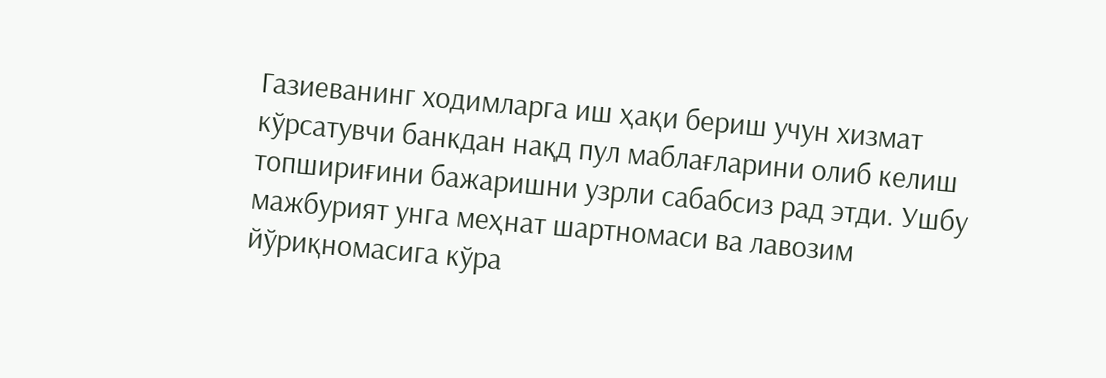Газиеванинг ходимларга иш ҳақи бериш учун хизмат кўрсатувчи банкдан нақд пул маблағларини олиб келиш топшириғини бажаришни узрли сабабсиз рад этди. Ушбу мажбурият унга меҳнат шартномаси ва лавозим йўриқномасига кўра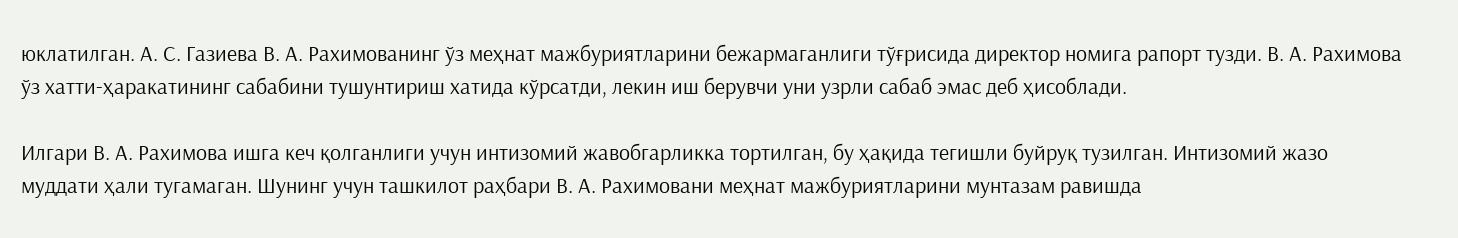юклатилган. А. С. Газиева В. А. Рахимованинг ўз меҳнат мажбуриятларини бежармаганлиги тўғрисида директор номига рапорт тузди. В. А. Рахимова ўз хатти-ҳаракатининг сабабини тушунтириш хатида кўрсатди, лекин иш берувчи уни узрли сабаб эмас деб ҳисоблади.

Илгари В. А. Рахимова ишга кеч қолганлиги учун интизомий жавобгарликка тортилган, бу ҳақида тегишли буйруқ тузилган. Интизомий жазо муддати ҳали тугамаган. Шунинг учун ташкилот раҳбари В. А. Рахимовани меҳнат мажбуриятларини мунтазам равишда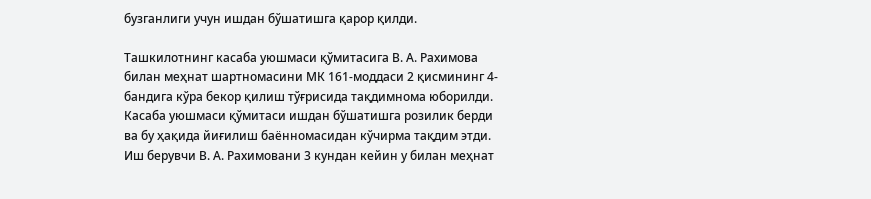бузганлиги учун ишдан бўшатишга қарор қилди.

Ташкилотнинг касаба уюшмаси қўмитасига В. А. Рахимова билан меҳнат шартномасини МК 161-моддаси 2 қисмининг 4-бандига кўра бекор қилиш тўғрисида тақдимнома юборилди. Касаба уюшмаси қўмитаси ишдан бўшатишга розилик берди ва бу ҳақида йиғилиш баённомасидан кўчирма тақдим этди. Иш берувчи В. А. Рахимовани 3 кундан кейин у билан меҳнат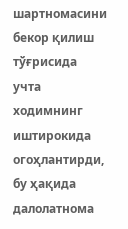шартномасини бекор қилиш тўғрисида учта ходимнинг иштирокида огоҳлантирди, бу ҳақида далолатнома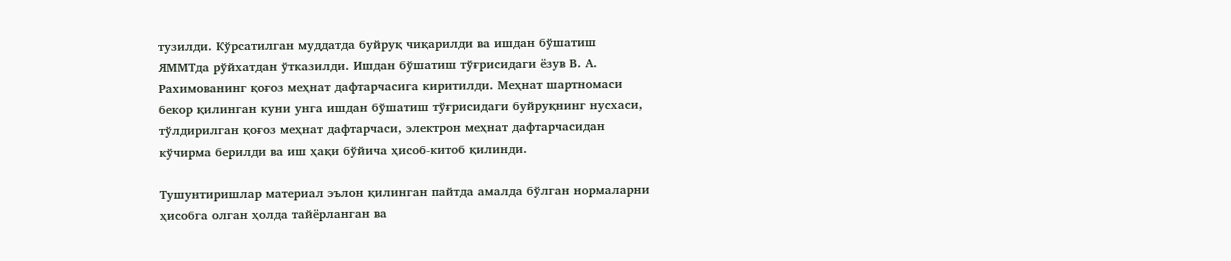тузилди. Кўрсатилган муддатда буйруқ чиқарилди ва ишдан бўшатиш ЯММТда рўйхатдан ўтказилди. Ишдан бўшатиш тўғрисидаги ёзув В. А. Рахимованинг қоғоз меҳнат дафтарчасига киритилди. Меҳнат шартномаси бекор қилинган куни унга ишдан бўшатиш тўғрисидаги буйруқнинг нусхаси, тўлдирилган қоғоз меҳнат дафтарчаси, электрон меҳнат дафтарчасидан кўчирма берилди ва иш ҳақи бўйича ҳисоб-китоб қилинди.

Тушунтиришлар материал эълон қилинган пайтда амалда бўлган нормаларни ҳисобга олган ҳолда тайёрланган ва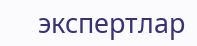экспертлар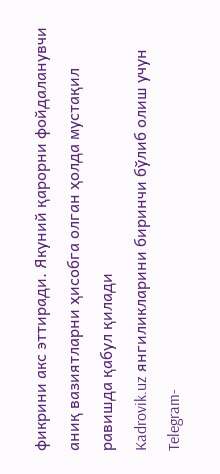фикрини акс эттиради. Якуний қарорни фойдаланувчи аниқ вазиятларни ҳисобга олган ҳолда мустақил равишда қабул қилади
Kadrovik.uz янгиликларини биринчи бўлиб олиш учун Telegram-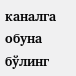каналга обуна бўлинг